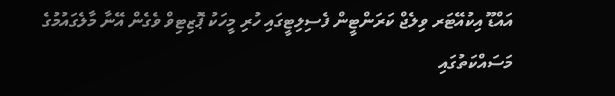އައްޑޫ އިކުއޭޓަރ ވިލެޖް ކަރަންޓީން ފެސިލިޓީގައި ހުރި މީހަކު ޕޮޒިޓިވް ވެގެން އޭނާ މާލެގައުމުގެ މަސައްކަތުގައި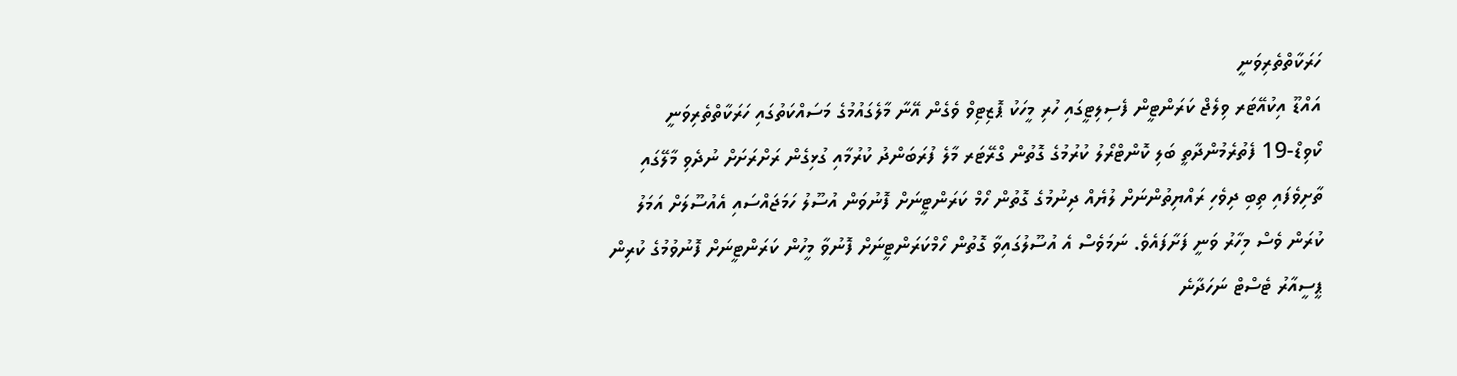ހަރަކާތްތެރިވަނީ
އައްޑޫ އިކުއޭޓަރ ވިލެޖް ކަރަންޓީން ފެސިލިޓީގައި ހުރި މީހަކު ޕޮޒިޓިވް ވެގެން އޭނާ މާލެގައުމުގެ މަސައްކަތުގައި ހަރަކާތްތެރިވަނީ
ކޯވިޑް-19 ފެތުރެމުންދާތީ ބަލި ކޮންޓްރޯލު ކުރުމުގެ ގޮތުން ގްރޭޓަރ މާލެ ފުރަބަންދު ކުރުމާއި ގުޅިގެން ރަށްރަށަށް ނުދެވި މާލޭގައި ތާށިވެފައި ތިބި ދިވެހި ރައްޔިތުންނަށް ލުޔެއް ދިނުމުގެ ގޮތުން ހޯމް ކަރަންޓީނަށް ފޮނުވަން އުސޫލު ހަމަޖައްސައި އެއުސޫލަށް އަމަލު ކުރަން ވެސް މިހާރު ވަނީ ފަށާފައެވެ. ނަމަވެސް އެ އުސޫލުގައިވާ ގޮތުން ހޯމްކަރަންޓީނަށް ފޮނުވާ މީހުން ކަރަންޓީނަށް ފޮނުވުމުގެ ކުރިން ޕީސީއާރު ޓެސްޓް ނަހަދާނެ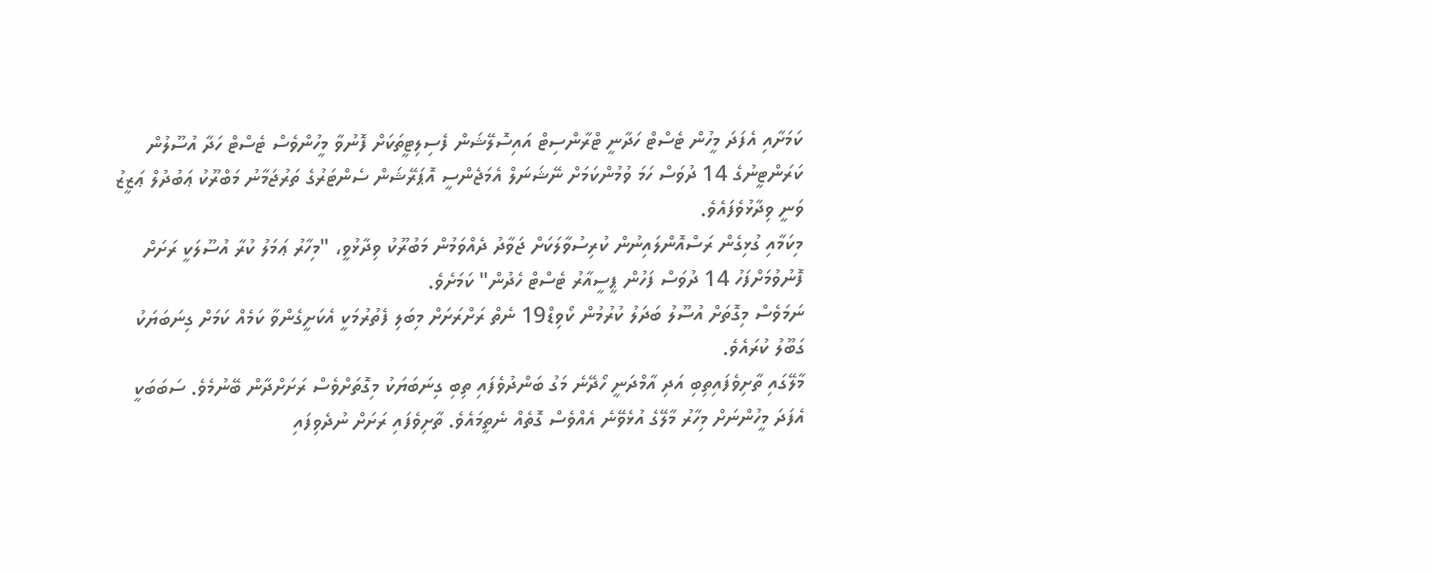ކަމަށާއި އެފަދަ މީހުން ޓެސްޓް ހަދާނީ ޓްރާންސިޓް އައިސޮލޭޝަން ފެސިލިޓީތަކަށް ފޮނުވާ މީހުންވެސް ޓެސްޓް ހަދާ އުސޫލުން ކަރަންޓީނުގެ 14 ދުވަސް ހަމަ ވުމުންކަމަށް ނޭޝަނަލް އެމަޖެންސީ އޮޕަރޭޝަން ސެންޓަރުގެ ތަރުޖަމާނު މަބްރޫކު ޢަބުދުލް ޢަޒީޒު ވަނީ ވިދާޅުވެފައެވެ.
މިކަމާއި ގުޅިގެން ރަސްއޮންލައިނުން ކުރިސުވާލަކަށް ޖަވާދު ދެއްވަމުން މަބުރޫކު ވިދާޅުވީ، "މިހާރު ޢަމަލު ކުރާ އުސޫލަކީ ރަށަށް ފޮނުވުމަށްފަހު 14 ދުވަސް ފަހުން ޕީސީއާރު ޓެސްޓް ހެދުން" ކަމަށެވެ.
ނަމަވެސް މިގޮތަށް އުސޫލު ބަދަލު ކުރުމުން ކޯވިޑް19 ނެތް ރަށްރަށަށް މިބަލި ފެތުރުމަކީ އެކަށީގެންވާ ކަމެއް ކަމަށް ގިނަބަޔަކު ގަބޫލު ކުރައެވެ.
މާލޭގައި ތާށިވެފައިތިބި އަދި އާމްދަނީ ހޯދޭނެ މަގު ބަންދުވެފައި ތިބި ގިނަބަޔަކު މިގޮތަށްވެސް ރަށަށްދާން ބޭނުމެވެ. ސަބަބަކީ އެފަދަ މީހުންނަށް މިހާރު މާލޭގެ އުޅެވޭނެ އެއްވެސް ގޮތެއް ނެތީމައެވެ. ތާށިވެފައި ރަށަށް ނުދެވިފައި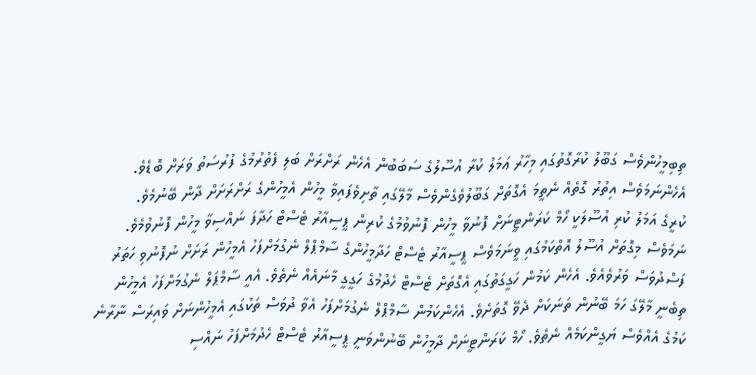ތިބިމީހުންވެސް ގަބޫލު ކުރާގޮތުގައި މިހާރު ޢަމަލު ކުރާ އުސޫލުގެ ސަބަބުން އެހެން ރަށްރަށް ބަލި ފެތުރުމުގެ ފުރުސަތު ވަރަށް ބޮޑެވެ. އެހެންނަމަވެސް އިތުރު ގޮތެއް ނެތީމަ އެގޮތަށް ގަބޫލުވެގެންވެސް މާލޭގައި ތާށިވެފައިވާ މީހުން އެމީހުންގެ ރަށްރަށަށް ދާން ބޭނުމެވެ.
ކުރީގެ އަމަލު ކުރި އުސޫލަކީ ހޯމް ކަރަންޓީނަށް ފޮނުވާ މީހުން ފޮނުވުމުގެ ކުރިން ޕީސީއާރު ޓެސްޓް ހަދާފަ ނައްސިވާ މީހުން ފޮނުވުމެވެ. ނަމަވެސް މިގޮތަށް އުސޫލު އޮތްކަމުގައި ވީނަމަވެސް ޕީސީއާރު ޓެސްޓް ހަދާމީހުންގެ ސާމްޕްލް ނެގުމަށްފަހު އެމީހުން ރަށަށް ނުފޮނުވި ހަތަރު ފަސްދުވަސް ވަރުވެއެވެ. އެހެން ކަމުން ހަގީގަތުގައި އެގޮތަށް ޓެސްޓް ހެދުމުގެ ހަގީގީ މާނައެއް ނެތެވެ. އެއީ ސާމްޕަލް ނެގުމަށްފަހު އެމީހުން ތިބެނީ މާލޭގަ ހަމަ ބޭނުން ތަނަކަށް ދެވޭ ގޮތަށެވެ. އެހެންކަމުން ސާމްޕްލް ނެގުމަށްފަހު އެވާ ދުވަސް ތަކުގައި އެމީހުންނަށް ވައިރަސް ނާރާނެ ކަމުގެ އެއްވެސް ޔަގީންކަމެއް ނެތެވެ. ހޯމް ކަރަންޓީނަށް ދާމީހުން ބޭނުންވަނީ ޕީސީއާރު ޓެސްޓް ހެދުމަށްފަހު ނައްސި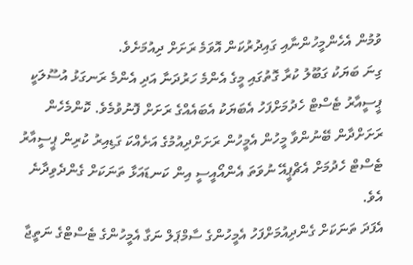ވުމުން އެހެންމީހުންނާއި ގައިދުރުކަން އޮވަމެ ރަށަށް ދިއުމަށެވެ.
ގިނަ ބަޔަކު ގަބޫލު ކުރާ ގޮތުގައި މީގެ އެންމެ ހަރުދަނާ އަދި އެންމެ ރަނގަޅު އުސޫލަކީ ޕީސީއާރު ޓެސްޓް ހެދުމަށްފަހު އެބަޔަކު އެބައެއްގެ ރަށަށް ފޮނުވުމެވެ. ކޮންމެހެން ރަށަށްދާން ބޭނުންވާ މީހުން އެމީހުން ރަށަށްދިއުމުގެ އަށެއްކަ ގަޑިއިރު ކުރިން ޕީސީއާރު ޓެސްޓް ހެދުމަށް އެޗްޕީއޭ ނުވަތަ އެންއޯއީސީ އިން ކަނޑައަޅާ ތަނަކަށް ގެންދެވިދާނެ އެވެ.
އެފަދަ ތަނަކަށް ގެންދިއުމަށްފަހު އެމީހުންގެ ސާމްޕަލް ނަގާ އެމީހުންގެ ޓެސްޓްގެ ނަތީޖާ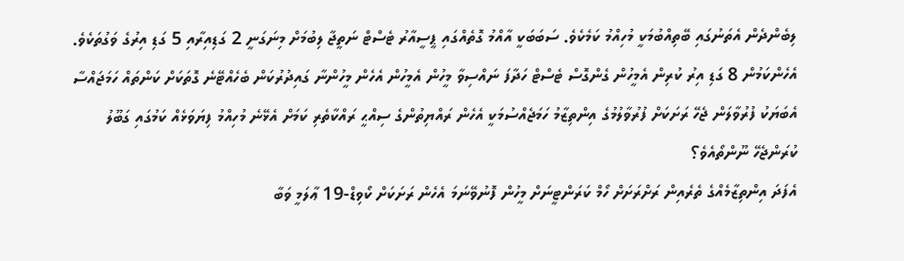ލިބެންދެން އެތަނުގައި ބޭތިއްބުމަކީ މުހިއްމު ކަމެކެވެ. ސަބަބަކީ އާއްމު ގޮތެއްގައި ޕީސީއާރު ޓެސްޓް ނަތީޖާ ލިބުމަށް މިނަގަނީ 2 ގަޑިއިރާއި 5 ގަޑި އިރުގެ ވަގުތަކެވެ. އެހެންކަމުން 8 ގަޑި އިރު ކުރިން އެމީހުން ގެންގޮސް ޓެސްޓް ހަދާފަ ނައްސިވާ މީހުން އެމީހުން އެހެން މީހުންނާ ގައިދުރުކަން ބެހެއްޓޭނެ ގޮތަކަށް ކަންތައް ހަމަޖައްސާ އެބަޔަކު ފުރުވާލަން ޖެހޭ ރަށަކަށް ފުރުވާލުމުގެ އިންތިޒާމު ހަމަޖެއްސުމަކީ އެހެން ރައްޔިތުންގެ ސިއްޙީ ރައްކާތެރި ކަމަށް އެޅޭނެ މުހިއްމު ފިޔަވަޅެއް ކަމުގައި ގަބޫލު ކުރަންޖެހޭ ނޫންތޯއެވެ؟
އެފަދަ އިންތިޒާމެއްގެ ތެރެއިން ރަށްރަށަށް ހޯމް ކަރަންޓީނަށް މީހުން ފޮނުވޭނަމަ އެހެން ރަށަކަށް ކޯވިޑް-19 ޢާލަމީ ވަބާ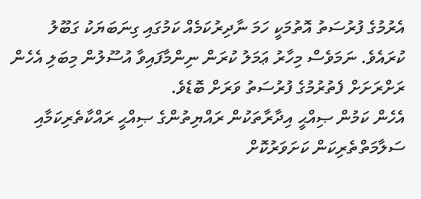އެރުމުގެ ފުރުސަތު އޮތުމަކީ ހަމަ ނާދިރުކަމެއް ކަމުގައި ގިނަބަޔަކު ގަބޫލު ކުރައެވެ. ނަމަވެސް މިހާރު ޢަމަލު ކުރަން ނިންމާފައިވާ އުސޫލުން މިބަލި އެހެން ރަށްރަށަށް ފެތުރުމުގެ ފުރުސަތު ވަރަށް ބޮޑެވެ.
އެހެން ކަމުން ޞިއްޙީ އިދާރާތަކުން ރައްޔިތުންގެ ޞިއްޙީ ރައްކާތެރިކަމާއި ސަލާމަތްތެރިކަން ކަށަވަރުކޮށް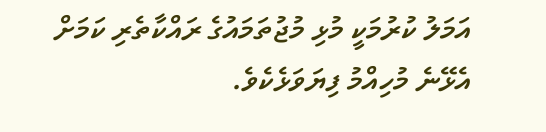އަމަލު ކުރުމަކީ މުޅި މުޖުތަމައުގެ ރައްކާތެރި ކަމަށް އެޅޭނެ މުހިއްމު ފިޔަވަޅެކެވެ.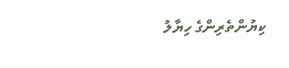ކިޔުންތެރިންގެ ހިޔާލު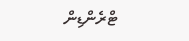ޓްރެންޑިން